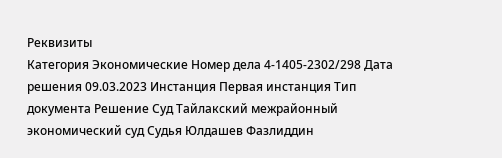Реквизиты
Категория Экономические Номер дела 4-1405-2302/298 Дата решения 09.03.2023 Инстанция Первая инстанция Тип документа Решение Суд Тайлакский межрайонный экономический суд Судья Юлдашев Фазлиддин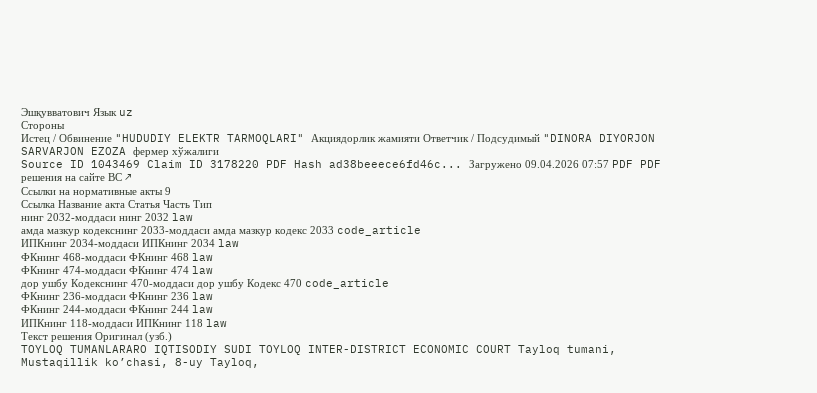Эшқувватович Язык uz
Стороны
Истец / Обвинение "HUDUDIY ELEKTR TARMOQLARI" Акциядорлик жамияти Ответчик / Подсудимый "DINORA DIYORJON SARVARJON EZOZA фермер хўжалиги
Source ID 1043469 Claim ID 3178220 PDF Hash ad38beeece6fd46c... Загружено 09.04.2026 07:57 PDF PDF решения на сайте ВС ↗
Ссылки на нормативные акты 9
Ссылка Название акта Статья Часть Тип
нинг 2032-моддаси нинг 2032 law
амда мазкур кодекснинг 2033-моддаси амда мазкур кодекс 2033 code_article
ИПКнинг 2034-моддаси ИПКнинг 2034 law
ФКнинг 468-моддаси ФКнинг 468 law
ФКнинг 474-моддаси ФКнинг 474 law
дор ушбу Кодекснинг 470-моддаси дор ушбу Кодекс 470 code_article
ФКнинг 236-моддаси ФКнинг 236 law
ФКнинг 244-моддаси ФКнинг 244 law
ИПКнинг 118-моддаси ИПКнинг 118 law
Текст решения Оригинал (узб.)
TOYLOQ TUMANLARARO IQTISODIY SUDI TOYLOQ INTER-DISTRICT ECONOMIC COURT Tayloq tumani, Mustaqillik ko’chasi, 8-uy Tayloq,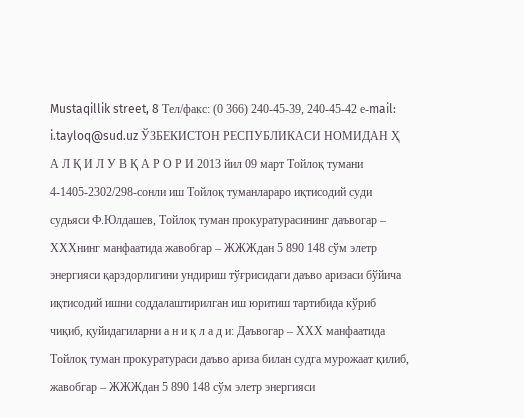Mustaqillik street, 8 Tел/факс: (0 366) 240-45-39, 240-45-42 е-mail: i.tayloq@sud.uz ЎЗБЕКИСТОН РЕСПУБЛИКАСИ НОМИДАН Ҳ А Л Қ И Л У В Қ А Р О Р И 2013 йил 09 март Тойлоқ тумани 4-1405-2302/298-сонли иш Тойлоқ туманлараро иқтисодий суди судьяси Ф.Юлдашев, Тойлоқ туман прокуратурасининг даъвогар – ХХХнинг манфаатида жавобгар – ЖЖЖдан 5 890 148 сўм элетр энергияси қарздорлигини ундириш тўғрисидаги даъво аризаси бўйича иқтисодий ишни соддалаштирилган иш юритиш тартибида кўриб чиқиб, қуйидагиларни а н и қ л а д и: Даъвогар – ХХХ манфаатида Тойлоқ туман прокуратураси даъво ариза билан судга мурожаат қилиб, жавобгар – ЖЖЖдан 5 890 148 сўм элетр энергияси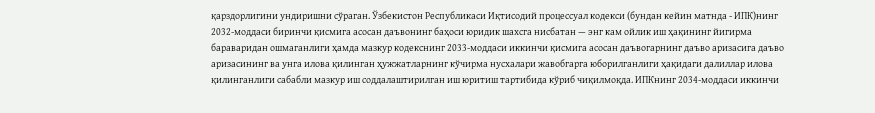қарздорлигини ундиришни сўраган. Ўзбекистон Республикаси Иқтисодий процессуал кодекси (бундан кейин матнда - ИПК)нинг 2032-моддаси биринчи қисмига асосан даъвонинг баҳоси юридик шахсга нисбатан — энг кам ойлик иш ҳақининг йигирма бараваридан ошмаганлиги ҳамда мазкур кодекснинг 2033-моддаси иккинчи қисмига асосан даъвогарнинг даъво аризасига даъво аризасининг ва унга илова қилинган ҳужжатларнинг кўчирма нусхалари жавобгарга юборилганлиги ҳақидаги далиллар илова қилинганлиги сабабли мазкур иш соддалаштирилган иш юритиш тартибида кўриб чиқилмоқда. ИПКнинг 2034-моддаси иккинчи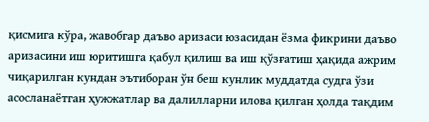қисмига кўра, жавобгар даъво аризаси юзасидан ёзма фикрини даъво аризасини иш юритишга қабул қилиш ва иш қўзғатиш ҳақида ажрим чиқарилган кундан эътиборан ўн беш кунлик муддатда судга ўзи асосланаётган ҳужжатлар ва далилларни илова қилган ҳолда тақдим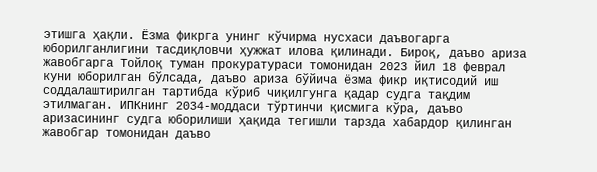этишга ҳақли. Ёзма фикрга унинг кўчирма нусхаси даъвогарга юборилганлигини тасдиқловчи ҳужжат илова қилинади. Бироқ, даъво ариза жавобгарга Тойлоқ туман прокуратураси томонидан 2023 йил 18 феврал куни юборилган бўлсада, даъво ариза бўйича ёзма фикр иқтисодий иш соддалаштирилган тартибда кўриб чиқилгунга қадар судга тақдим этилмаган. ИПКнинг 2034-моддаси тўртинчи қисмига кўра, даъво аризасининг судга юборилиши ҳақида тегишли тарзда хабардор қилинган жавобгар томонидан даъво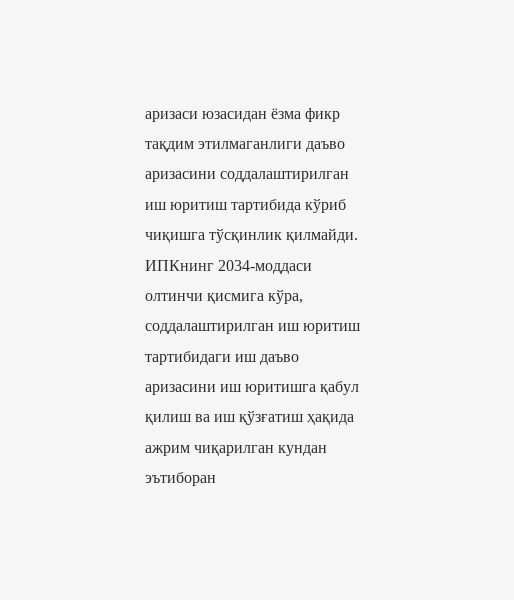аризаси юзасидан ёзма фикр тақдим этилмаганлиги даъво аризасини соддалаштирилган иш юритиш тартибида кўриб чиқишга тўсқинлик қилмайди. ИПКнинг 2034-моддаси олтинчи қисмига кўра, соддалаштирилган иш юритиш тартибидаги иш даъво аризасини иш юритишга қабул қилиш ва иш қўзғатиш ҳақида ажрим чиқарилган кундан эътиборан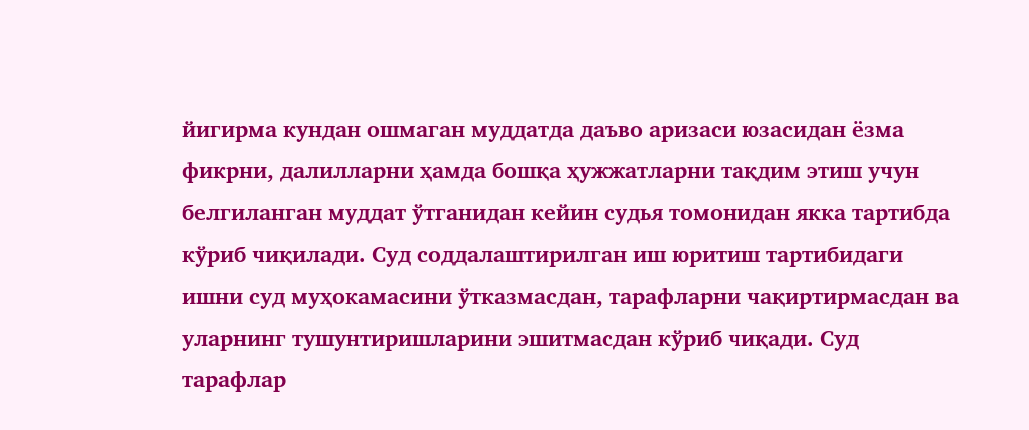йигирма кундан ошмаган муддатда даъво аризаси юзасидан ёзма фикрни, далилларни ҳамда бошқа ҳужжатларни тақдим этиш учун белгиланган муддат ўтганидан кейин судья томонидан якка тартибда кўриб чиқилади. Суд соддалаштирилган иш юритиш тартибидаги ишни суд муҳокамасини ўтказмасдан, тарафларни чақиртирмасдан ва уларнинг тушунтиришларини эшитмасдан кўриб чиқади. Суд тарафлар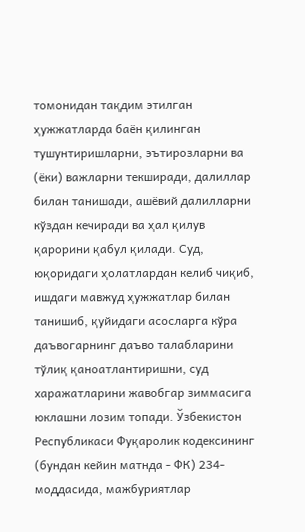томонидан тақдим этилган ҳужжатларда баён қилинган тушунтиришларни, эътирозларни ва (ёки) важларни текширади, далиллар билан танишади, ашёвий далилларни кўздан кечиради ва ҳал қилув қарорини қабул қилади. Суд, юқоридаги ҳолатлардан келиб чиқиб, ишдаги мавжуд ҳужжатлар билан танишиб, қуйидаги асосларга кўра даъвогарнинг даъво талабларини тўлиқ қаноатлантиришни, суд харажатларини жавобгар зиммасига юклашни лозим топади. Ўзбекистон Республикаси Фуқаролик кодексининг (бундан кейин матнда - ФК) 234-моддасида, мажбуриятлар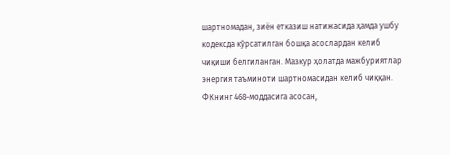шартномадан, зиён етказиш натижасида ҳамда ушбу кодексда кўрсатилган бошқа асослардан келиб чиқиши белгиланган. Мазкур ҳолатда мажбуриятлар энергия таъминоти шартномасидан келиб чиққан. ФКнинг 468-моддасига асосан,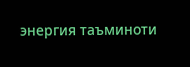энергия таъминоти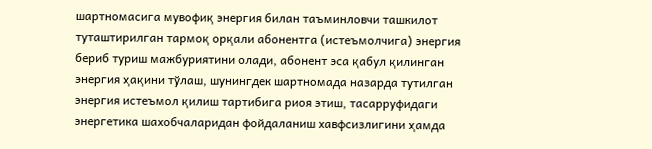шартномасига мувофиқ энергия билан таъминловчи ташкилот туташтирилган тармоқ орқали абонентга (истеъмолчига) энергия бериб туриш мажбуриятини олади, абонент эса қабул қилинган энергия ҳақини тўлаш, шунингдек шартномада назарда тутилган энергия истеъмол қилиш тартибига риоя этиш, тасарруфидаги энергетика шахобчаларидан фойдаланиш хавфсизлигини ҳамда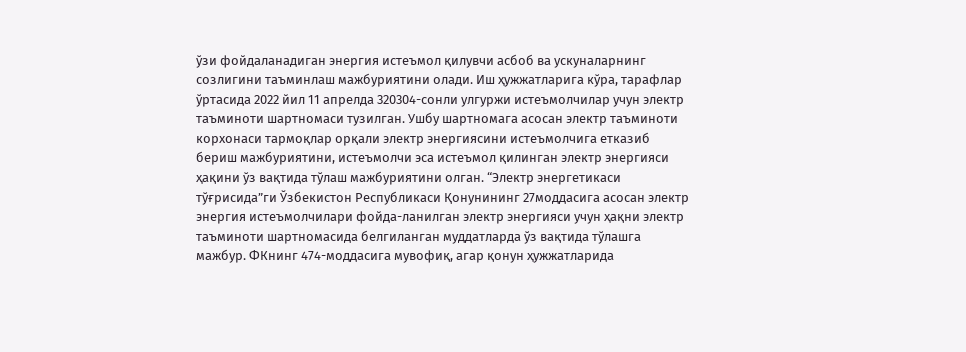ўзи фойдаланадиган энергия истеъмол қилувчи асбоб ва ускуналарнинг созлигини таъминлаш мажбуриятини олади. Иш ҳужжатларига кўра, тарафлар ўртасида 2022 йил 11 апрелда 320304-сонли улгуржи истеъмолчилар учун электр таъминоти шартномаси тузилган. Ушбу шартномага асосан электр таъминоти корхонаси тармоқлар орқали электр энергиясини истеъмолчига етказиб бериш мажбуриятини, истеъмолчи эса истеъмол қилинган электр энергияси ҳақини ўз вақтида тўлаш мажбуриятини олган. “Электр энергетикаси тўғрисида”ги Ўзбекистон Республикаси Қонунининг 27моддасига асосан электр энергия истеъмолчилари фойда-ланилган электр энергияси учун ҳақни электр таъминоти шартномасида белгиланган муддатларда ўз вақтида тўлашга мажбур. ФКнинг 474-моддасига мувофиқ, агар қонун ҳужжатларида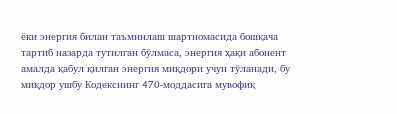ёки энергия билан таъминлаш шартномасида бошқача тартиб назарда тутилган бўлмаса, энергия ҳақи абонент амалда қабул қилган энергия миқдори учун тўланади, бу миқдор ушбу Кодекснинг 470-моддасига мувофиқ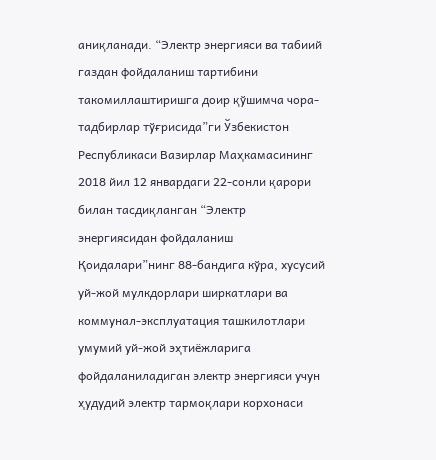аниқланади. “Электр энергияси ва табиий газдан фойдаланиш тартибини такомиллаштиришга доир қўшимча чора-тадбирлар тўғрисида”ги Ўзбекистон Республикаси Вазирлар Маҳкамасининг 2018 йил 12 январдаги 22-сонли қарори билан тасдиқланган “Электр энергиясидан фойдаланиш Қоидалари”нинг 88-бандига кўра, хусусий уй-жой мулкдорлари ширкатлари ва коммунал-эксплуатация ташкилотлари умумий уй-жой эҳтиёжларига фойдаланиладиган электр энергияси учун ҳудудий электр тармоқлари корхонаси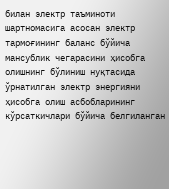билан электр таъминоти шартномасига асосан электр тармоғининг баланс бўйича мансублик чегарасини ҳисобга олишнинг бўлиниш нуқтасида ўрнатилган электр энергияни ҳисобга олиш асбобларининг кўрсаткичлари бўйича белгиланган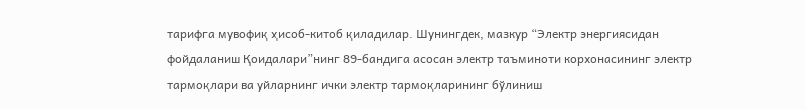тарифга мувофиқ ҳисоб-китоб қиладилар. Шунингдек, мазкур “Электр энергиясидан фойдаланиш Қоидалари”нинг 89-бандига асосан электр таъминоти корхонасининг электр тармоқлари ва уйларнинг ички электр тармоқларининг бўлиниш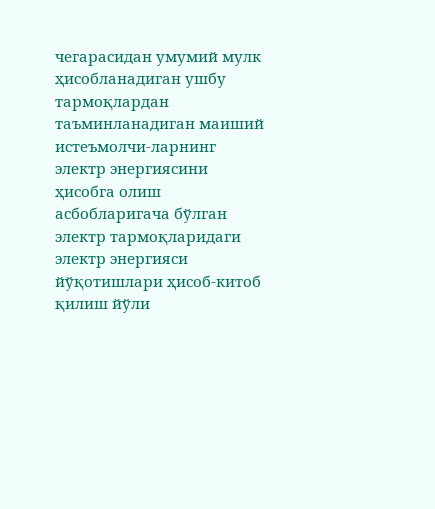чегарасидан умумий мулк ҳисобланадиган ушбу тармоқлардан таъминланадиган маиший истеъмолчи-ларнинг электр энергиясини ҳисобга олиш асбобларигача бўлган электр тармоқларидаги электр энергияси йўқотишлари ҳисоб-китоб қилиш йўли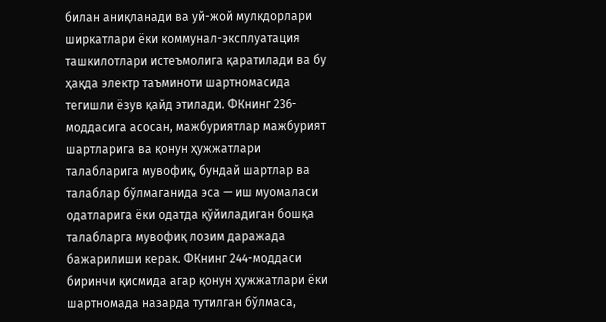билан аниқланади ва уй-жой мулкдорлари ширкатлари ёки коммунал-эксплуатация ташкилотлари истеъмолига қаратилади ва бу ҳақда электр таъминоти шартномасида тегишли ёзув қайд этилади. ФКнинг 236-моддасига асосан, мажбуриятлар мажбурият шартларига ва қонун ҳужжатлари талабларига мувофиқ, бундай шартлар ва талаблар бўлмаганида эса — иш муомаласи одатларига ёки одатда қўйиладиган бошқа талабларга мувофиқ лозим даражада бажарилиши керак. ФКнинг 244-моддаси биринчи қисмида агар қонун ҳужжатлари ёки шартномада назарда тутилган бўлмаса,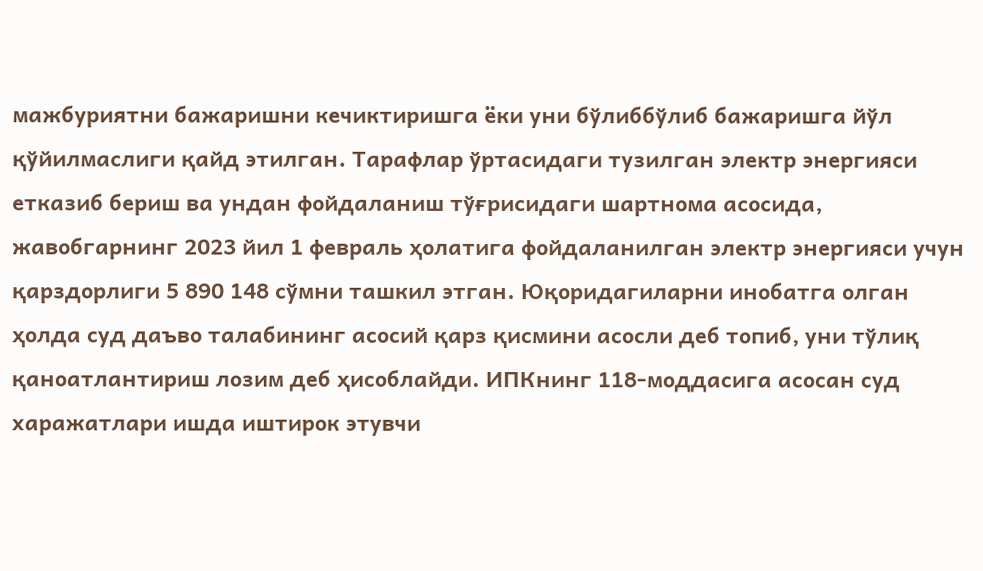мажбуриятни бажаришни кечиктиришга ёки уни бўлиббўлиб бажаришга йўл қўйилмаслиги қайд этилган. Тарафлар ўртасидаги тузилган электр энергияси етказиб бериш ва ундан фойдаланиш тўғрисидаги шартнома асосида, жавобгарнинг 2023 йил 1 февраль ҳолатига фойдаланилган электр энергияси учун қарздорлиги 5 890 148 сўмни ташкил этган. Юқоридагиларни инобатга олган ҳолда суд даъво талабининг асосий қарз қисмини асосли деб топиб, уни тўлиқ қаноатлантириш лозим деб ҳисоблайди. ИПКнинг 118-моддасига асосан суд харажатлари ишда иштирок этувчи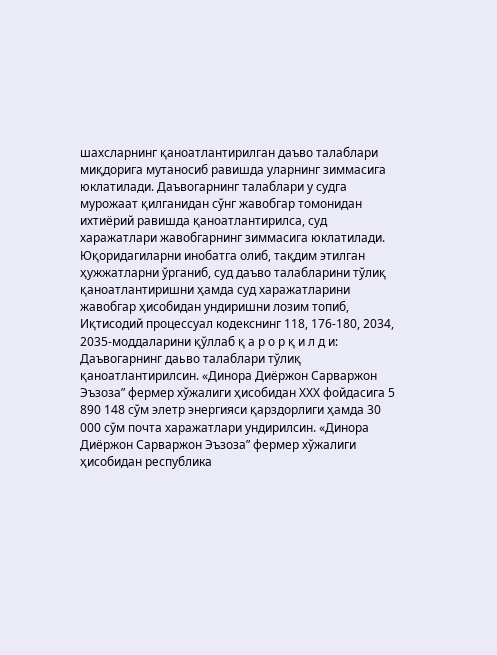шахсларнинг қаноатлантирилган даъво талаблари миқдорига мутаносиб равишда уларнинг зиммасига юклатилади. Даъвогарнинг талаблари у судга мурожаат қилганидан сўнг жавобгар томонидан ихтиёрий равишда қаноатлантирилса, суд харажатлари жавобгарнинг зиммасига юклатилади. Юқоридагиларни инобатга олиб, тақдим этилган ҳужжатларни ўрганиб, суд даъво талабларини тўлиқ қаноатлантиришни ҳамда суд харажатларини жавобгар ҳисобидан ундиришни лозим топиб, Иқтисодий процессуал кодекснинг 118, 176-180, 2034, 2035-моддаларини қўллаб қ а р о р қ и л д и: Даъвогарнинг даьво талаблари тўлиқ қаноатлантирилсин. «Динора Диёржон Сарваржон Эъзоза” фермер хўжалиги ҳисобидан ХХХ фойдасига 5 890 148 сўм элетр энергияси қарздорлиги ҳамда 30 000 сўм почта харажатлари ундирилсин. «Динора Диёржон Сарваржон Эъзоза” фермер хўжалиги ҳисобидан республика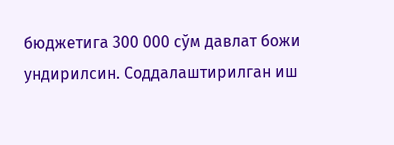бюджетига 300 000 сўм давлат божи ундирилсин. Соддалаштирилган иш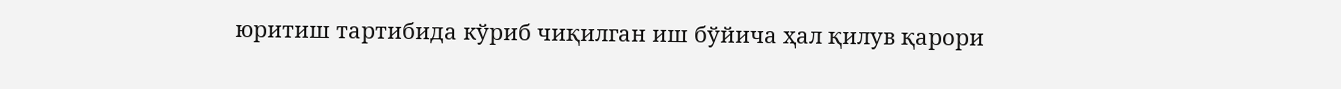юритиш тартибида кўриб чиқилган иш бўйича ҳал қилув қарори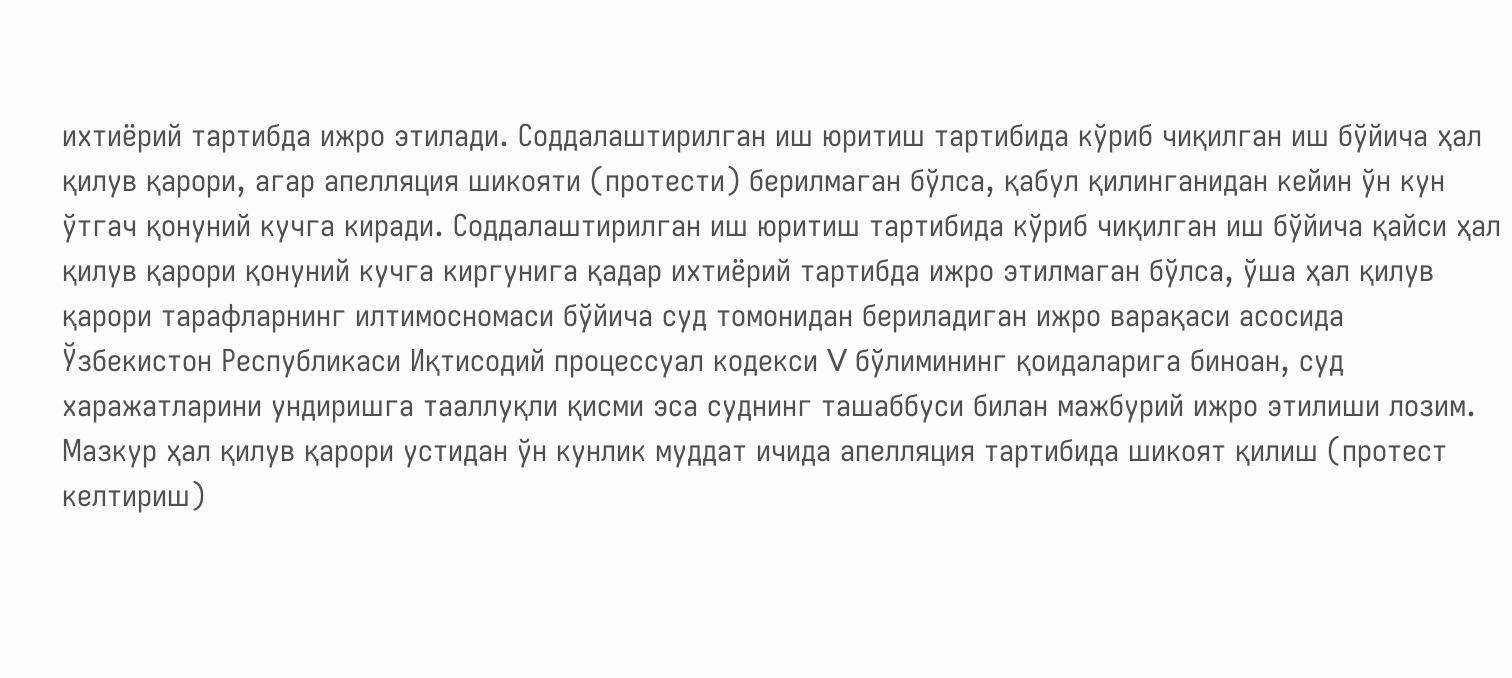ихтиёрий тартибда ижро этилади. Соддалаштирилган иш юритиш тартибида кўриб чиқилган иш бўйича ҳал қилув қарори, агар апелляция шикояти (протести) берилмаган бўлса, қабул қилинганидан кейин ўн кун ўтгач қонуний кучга киради. Соддалаштирилган иш юритиш тартибида кўриб чиқилган иш бўйича қайси ҳал қилув қарори қонуний кучга киргунига қадар ихтиёрий тартибда ижро этилмаган бўлса, ўша ҳал қилув қарори тарафларнинг илтимосномаси бўйича суд томонидан бериладиган ижро варақаси асосида Ўзбекистон Республикаси Иқтисодий процессуал кодекси V бўлимининг қоидаларига биноан, суд харажатларини ундиришга тааллуқли қисми эса суднинг ташаббуси билан мажбурий ижро этилиши лозим. Мазкур ҳал қилув қарори устидан ўн кунлик муддат ичида апелляция тартибида шикоят қилиш (протест келтириш)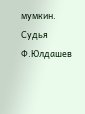мумкин. Судья Ф.Юлдашев